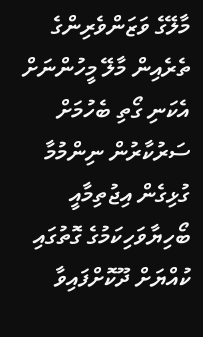މާލޭގެ ވަޒަންވެރިންގެ ތެރެއިން މާލޭ މީހުންނަށް އެކަނި ގޯތި ބެހުމަށް ސަރުކާރުން ނިންމުމާ ގުޅިގެން އިޖުތިމާއީ ބޯހިޔާވަހިކަމުގެ ގޮތުގައި ކުއްޔަށް ދޫކޮށްފައިވާ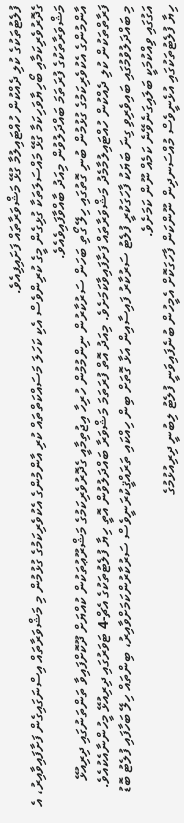ފުލެޓުތަކުގެ ކުލި ދެއްކުން ހުއްޓައިލުމާ ގުޅޭ މަޝްވަރާތައް ފަށައިފިއެވެ.
ގެދޮރުވެރިކަމާއި ބޯހިޔާވަހިކަމާ ގުޅޭ މައްސަލަތަކާ ގުޅިގެން މީގެ ކުރިންވެސް އެކި ކަހަލަ މަސައްކަތްތައް ކުރި އާންމުންގެ އެކުވެރިކަމުގެ ގުޅުމުން މި މަޝްވަރާތައް އިސްނަގައިގެން ފަށާފައިވާއިރު، އެ މަޝްވަރާތަކުގެ ފުރަތަމަ ބައްދަލުވުން މިއަދު ބާއްވާފައިވެއެވެ.
އާންމުންގެ އެކުވެރިކަމުގެ ގުޅުމުން ބުނި ގޮތުގައި ހިލޭ ގޯތި ބަހަން ސަރުކާރުން ނިންމުމުން ހުރިހާ އިޖުތިމާއީ ގެދޮރުވެރިކަމުގެ މަޝްރޫޢުތަކުން ކުއްޔަށް ދޫކޮށްފައިވާ ތަންތަނުގައި ދިރިއުޅޭ ފަރާތްތަކުން ކުލި ދެއްކުން ހުއްޓައިލުމާމެދު މަޝްވަރާތައް ފަށާފައިވާކަމަށެވެ. މިއަދު އޮތް ފުރަތަމަ މަޝްވަރާ ބައްދަލުވުން އޮތީ ހިޔާ ފުލެޓުތަކުގެ އެޗް-4 ޓަވަރުގައި ދިރިއުޅޭ މީހުންނާއެކުއެވެ.
މި ބައްދަލުވުމުގައި ބައިވެރިވި ގިނަ ބަޔަކު ފާހަގަކުރީ ފުލެޓު ސަރުކާރު ފައިސާއިން އަޅާ ގޮތަށް ބިން ހިއްކައި ތަރައްޤީކުރަނީވެސް ސަރުކާރުންކަމަށްވާއިރު، ބިންތައް ހިލޭ ބަހާފައި ފުލެޓު ބޮޑު އަގުގައި ވިއްކުމަކީ ބަލައިގަނެވޭނެ ކަމެއް ނޫން ކަމަށެވެ.
ހިޔާ ފުލެޓުތަކުގައި އުޅެނީވެސް މުއްސަނދިން ނޫންކަން ފާހަގަކޮށް އެމީހުން ބުނެފައިވަނީ ފުލެޓު ލިބުނީ ދިރިއުޅުމުގެ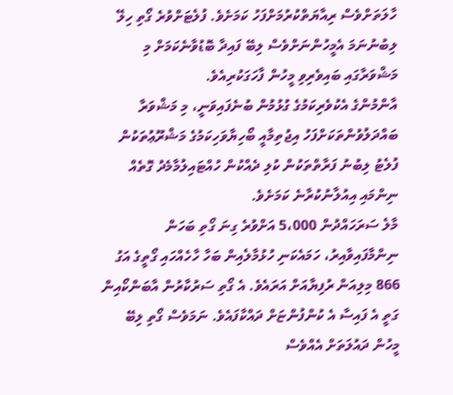ހާލަތަށްވެސް ރިއާޔަތްކުރުމަށްފަހު ކަމަށެވެ. ފުލެޓަށްވުރެ ގޯތި ހިލޭ ލިބުނުނަމަ އެމީހުންނަށްވެސް ލިބޭ ފައިދާ ބޮޑުވާނެކަމަށް މި މަޝްވަރާގައި ބައިވެރިވި މީހުން ފާހަގަކުރިއެވެ.
އާންމުންގެ އެކުވެރިކަމުގެ ގުޅުމުން ބުނެފައިވަނީ، މި މަޝްވަރާ ބައްދަލުވުންތަކަށްފަހު އިޖުތިމާއީ ބޯހިޔާވަހިކަމުގެ މަޝްރޫޢުތަކުން ފުލެޓު ލިބުނު ފަރާތްތަކުން ކުލި ދެއްކުން ހުއްޓައިލުމާމެދު ގޮތެއް ނިންމައި އިއުލާނުކުރާނެ ކަމަށެވެ.
މާލެ ސަރަހައްދުން 5،000 އަށްވުރެ ގިނަ ގޯތި ބަހަން ނިންމާފައިވާއިރު، ހަމައެކަނި ހުޅުމާލެއިން ބަހާ ހާހެއްހައި ގޯތީގެ އަގު 866 މިލިއަން ރުފިޔާއަށް އަރައެވެ. އެ ގޯތި ސަރުކާރުން އާބަންކޯއިން ގަތީ އެ ފައިސާ އެ ކުންފުންޏަށް ދައްކާފައެވެ. ނަމަވެސް ގޯތި ލިބޭ މީހުން ދައުލަތަށް އެއްވެސް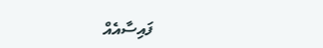ފައިސާއެއް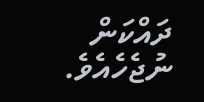ދައްކަން ނުޖެހެއެވެ.